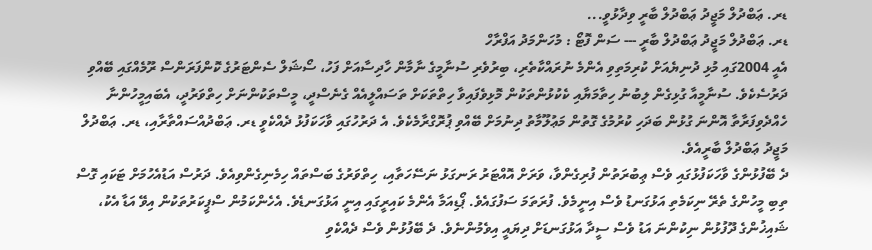ޑރ. ޢަބްދުލް މަޖީދު ޢަބްދުލް ބާރީ ވިދާޅުވީ...
ޑރ. ޢަބްދުލް މަޖީދު ޢަބްދުލް ބާރީ --- ސަން ފޮޓޯ : މުހަންމަދު އަފްރާހް
އެއީ 2004ގައި މުޅި ދުނިޔެއަށް ކުރިމަތިވި އެންމެ ނުރައްކާތެރި، ބިރުވެރި ސުނާމީގެ ނާމާން ހާދިސާއަށް ފަހު، ސޯޝަލް ސެންޓަރުގެ ކޮންފަރަންސް ރޫމެއްގައި ބޭއްވި ދަރުސެކެވެ. ސުނާމީއާ ގުޅިގެން ލިބުނު ހިތާމަޔާއި ކެކުޅުންތަކުން މޮޅިވެފައިވާ ހިތްތަކަށް ތަސައްލީއެއް ގެނެސްދީ، މީސްތަކުންނަށް ހިތްވަރުދީ، އެބައިމީހުންނާ ހެއްދެވިފަރާތާ އޮންނަ ގުޅުން ބަދަހި ކުރުމުގެ ގޮތުން މަޢުލޫމާތު ދިނުމަށް ބޭއްވި ޕުރޮގްރާމެކެވެ. އެ ދަރުހުގައި ވާހަކަފުޅު ދެއްކެވީ ޑރ. ޢަބްދުއްސައްތާރާއި، ޑރ. ޢަބްދުލް މަޖީދު ޢަބްދުލް ބާރީއެވެ.
ދެ ބޭފުޅުންގެ ވާހަކަފުޅުގައި ވެސް ޢިބުރަތުން ފުރިގެންވާ، ވަރަށް އޮއްޓަރު ރަނގަޅު ނަސޭހަތާއި، ހިތްވަރުގެ ބަސްތައް ހިމެނިގެންވިއެވެ. ދަރުސް އަޑުއެހުމަށް ޓަކައި ގޮސް ތިބި މީހުންގެ ތެރޭ ނިކަމެތި އަޅުގަނޑު ވެސް އިނީމެވެ. ފުރަތަމަ ސަފުގައެވެ. ޕޯޑިއަމާ އެންމެ ކައިރީގައި އިނީ އަޅުގަނޑެވެ. އެހެންކަމުން ސްޕީކަރުތަކުން އިވޭ އަޑާ އެކު، ޝައިޚުންގެ ދޫފުޅުން ނިކުންނަ އަޑު ވެސް ސީދާ އަޅުގަނޑަށް ދިޔައީ އިވެމުންނެވެ. ދެ ބޭފުޅުން ވެސް ދެއްކެވި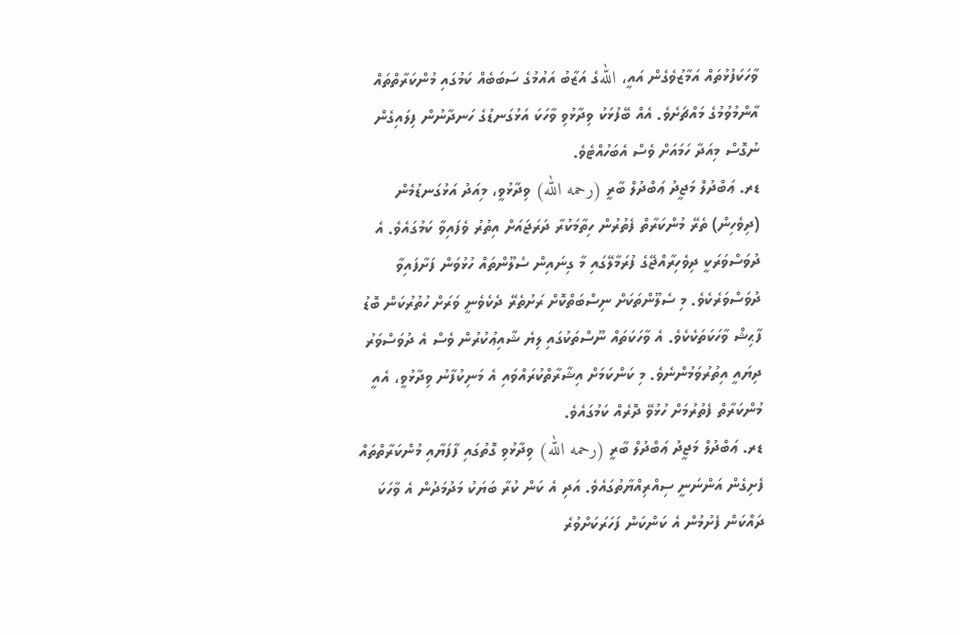ވާހަކަފުޅުތައް އަމާޒުވެގެން އައީ، اللهގެ އަޒާބު އައުމުގެ ސަބަބެއް ކަމުގައި މުންކަރާތްތައް އާންމުވުމުގެ މައްޗަށެވެ. އެއް ބޭފުޅަކު ވިދާޅުވި ވާހަކަ އަޅުގަނޑުގެ ހަނދާނުން ފިލައިގެން ނުގޮސް މިއަދާ ހަމައަށް ވެސް އެބަހުއްޓެވެ.
ޑރ. ޢަބްދުލް މަޖީދު ޢަބްދުލް ބާރީ (رحمه الله) ވިދާޅުވީ، މިއަދު އަޅުގަނޑުމެން (ދިވެހިން) ތެރޭ މުންކަރާތް ފެތުރުން ހިތާމަކުރާ ދަރަޖައަށް އިތުރު ވެފައިވާ ކަމުގައެވެ. އެ ދުވަސްވަރަކީ ދިވެހިރާއްޖޭގެ ފުރަމާލޭގައި މާ ގިނައިން ސެލޫންތައް ހުޅުވަން ފަށާފައިވާ ދުވަސްވަރެކެވެ. މި ސެލޫންތަކަށް ނިސްބަތްކޮށް ރަށުތެރޭ ދެކެވެނީ ވަރަށް ހުތުރުކަން ބޮޑު ފާޙިޝް ވާހަކަތަކެކެވެ. އެ ވާހަކަތައް ނޫސްތަކުގައި ލިޔެ ޝާއިޢުކުރުން ވެސް އެ ދުވަސްވަރު ދިޔައީ އިތުރުވަމުންނެވެ. މި ކަންކަމަށް އިޝާރާތްކުރައްވައި އެ މަނިކުފާނު ވިދާޅުވީ، އެއީ މުންކަރާތް ފެތުރުމަށް ހުޅުވޭ ދޮރެއް ކަމުގައެވެ.
ޑރ. ޢަބްދުލް މަޖީދު ޢަބްދުލް ބާރީ (رحمه الله) ވިދާޅުވި ގޮތުގައި ފާފަޔާއި މުންކަރާތްތައް ފެށިގެން އަންނަނީ ސިއްރިއްޔާތުގައެވެ. އަދި އެ ކަން ކުރާ ބަޔަކު މަދުމަދުން އެ ވާހަކަ ދައްކަން ފެށުމުން އެ ކަންކަން ފަހަރަކަށްވުރެ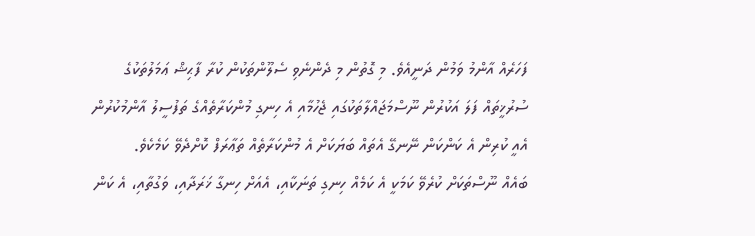ފަހަރެއް އާންމު ވަމުން ދަނީއެވެ. މި ގޮތުން މި ދެންނެވި ސެލޫންތަކުން ކުރާ ފާޙިޝް ޢަމަލުތަކުގެ ސުރުޚީތައް ފަލަ އަކުރުން ނޫސްމަޖައްލާތަކުގައި ޖެހުމާއި އެ ހިނގި މުންކަރާތެއްގެ ތަފުސީލު އާންމުކުރުން އެއީ ކުރިން އެ ކަންކަން ނޭނގޭ އެތައް ބަޔަކަށް އެ މުންކަރާތެއް ތަޢާރަފް ކޮށްދެވޭ ކަމެކެވެ.
ބައެއް ނޫސްތަކަށް ކުރެވޭ ކަމަކީ އެ ކަމެއް ހިނގި ތަނަކާއި، އެއަށް ހިނގާ ޚަރަދާއި، ވަގުތާއި، އެ ކަން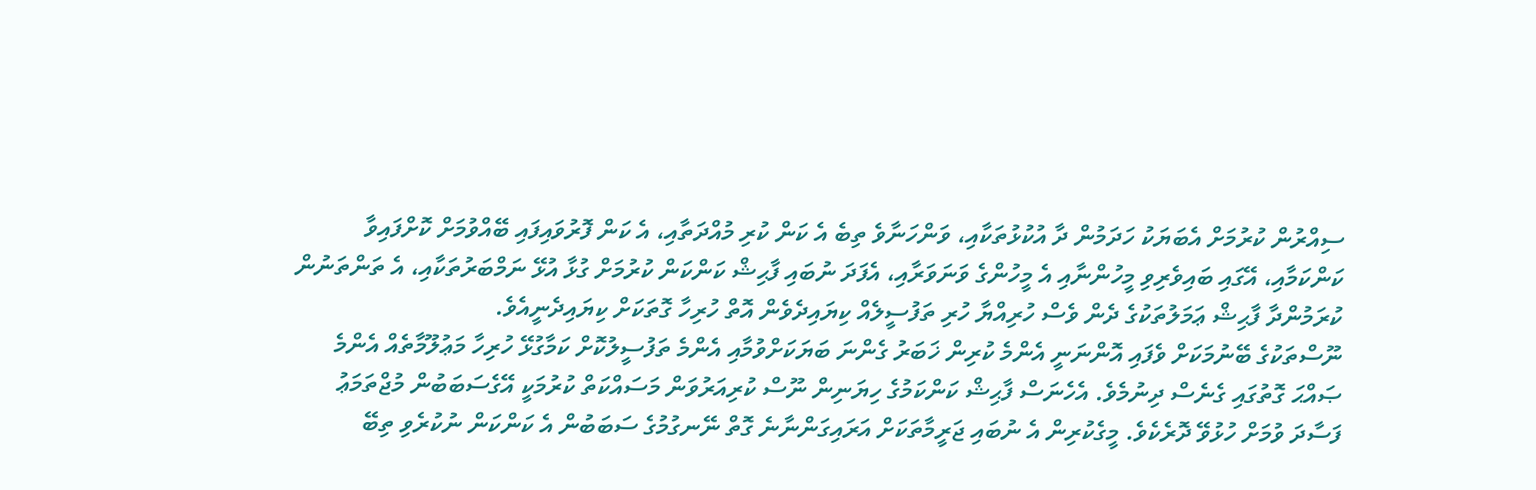ސިއްރުން ކުރުމަށް އެބަޔަކު ހަދަމުން ދާ އުކުޅުތަކާއި، ވަންހަނާވެ ތިބެ އެ ކަން ކުރި މުއްދަތާއި، އެ ކަން ފޮރުވައިފައި ބޭއްވުމަށް ކޮށްފައިވާ ކަންކަމާއި، އޭގައި ބައިވެރިވި މީހުންނާއި އެ މީހުންގެ ވަނަވަރާއި، އެފަދަ ނުބައި ފާޙިޝް ކަންކަން ކުރުމަށް ގުޅާ އުޅޭ ނަމްބަރުތަކާއި، އެ ތަންތަނުން ކުރަމުންދާ ފާޙިޝް ޢަމަލުތަކުގެ ދެން ވެސް ހުރިއްޔާ ހުރި ތަފުސީލެއް ކިޔައިދެވެން އޮތް ހުރިހާ ގޮތަކަށް ކިޔައިދެނީއެވެ.
ނޫސްތަކުގެ ބޭނުމަކަށް ވެފައި އޮންނަނީ އެންމެ ކުރިން ޚަބަރު ގެންނަ ބަޔަކަށްވުމާއި އެންމެ ތަފުސީލުކޮށް ކަމާގުޅޭ ހުރިހާ މަޢުލޫމާތެއް އެންމެ ޞައްޙަ ގޮތުގައި ގެނެސް ދިނުމެވެ. އެހެނަސް ފާޙިޝް ކަންކަމުގެ ހިޔަނިން ނޫސް ކުރިއަރުވަން މަސައްކަތް ކުރުމަކީ އޭގެސަބަބުން މުޖްތަމަޢު ފަސާދަ ވުމަށް ހުޅުވޭ ދޮރެކެވެ. މީގެކުރިން އެ ނުބައި ޖަރީމާތަކަށް އަރައިގަންނާނެ ގޮތް ނޭނގުމުގެ ސަބަބުން އެ ކަންކަން ނުކުރެވި ތިބޭ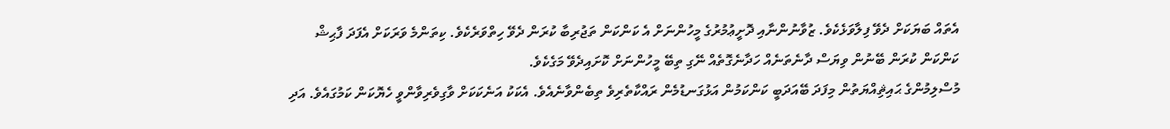އެތައް ބަޔަކަށް ދެވޭ ފިލާވަޅެކެވެ. ޒުވާނުންނާއި ދޮށީޢުމުރުގެ މީހުންނަށް އެ ކަންކަން ތަޖުރިބާ ކުރަން ދެވޭ ހިތްވަރެކެވެ. ކިތަންމެ ވަރަކަށް އެފަދަ ފާޙިޝް ކަންކަން ކުރަން ބޭނުން ވިޔަސް ދާނެތަނެއް ހަދާނެގޮތެއް ނޭގި ތިބޭ މީހުންނަށް ކޮށައިދެވޭ މަގެކެވެ.
މުސްލިމުންގެ ޙައިޘިއްޔަތުން މިފަދަ ބޭއަދަބީ ކަންކަމުން އަޅުގަނޑުމެން ރައްކާތެރިވެ ތިބެންވާނެއެވެ. އެކަކު އަނެކަކަށް ވާގިވެރިވާންވީ ހެޔޮކަން ކަމުގައެވެ. އަދި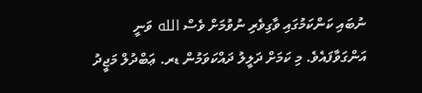ނުބައި ކަންކަމުގައި ވާގިވެރި ނުވުމަށް ވެސް الله ވަނީ އަންގަވާފައެވެ. މި ކަމަށް ދަލީލު ދައްކަވަމުން ޑރ. ޢަބްދުލް މަޖީދު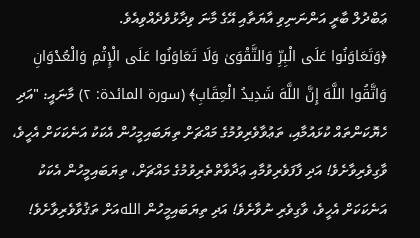ޢަބްދުލް ބާރީ އަންނަނިވި އާޔަތާއި އޭގެ މާނަ ވިދާޅުވެދެއްވިއެވެ.
﴿وَتَعَاوَنُوا عَلَى الْبِرِّ وَالتَّقْوَىٰ وَلَا تَعَاوَنُوا عَلَى الْإِثْمِ وَالْعُدْوَانِ وَاتَّقُوا اللَّهَ إِنَّ اللَّهَ شَدِيدُ الْعِقَابِ﴾ (سورة المائدة: ٢) މާނައީ: "އަދި ހެޔޮކަންތައް ކުޅައުމާއި، ތަޢުވާވެރިވުމުގެ މައްޗަށް ތިޔަބައިމީހުން އެކަކު އަނެކަކަށް އެހީވެ، ވާގިވެރިވާށެވެ! އަދި ފާފަވެރިވުމާއި ޢަދާވާތްތެރިވުމުގެ މައްޗަށް، ތިޔަބައިމީހުން އެކަކު އަނެކަކަށް އެހީވެ، ވާގިވެރި ނުވާށެވެ! އަދި ތިޔަބައިމީހުން اللهއަށް ތަޤުވާވެރިވާށެވެ!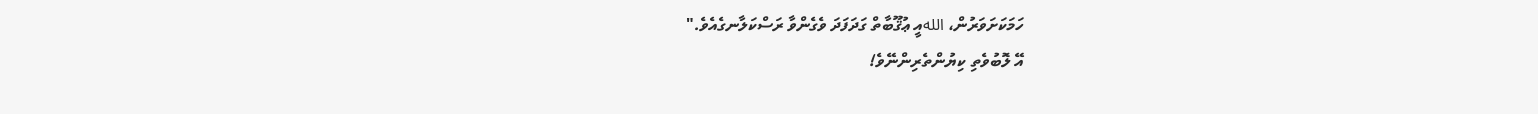ހަމަކަށަވަރުން، اللهއީ ޢުޤޫބާތް ގަދަފަދަ ވެގެންވާ ރަސްކަލާނގެއެވެ."
އޭ ލޮބުވެތި ކިޔުންތެރިންނޭވެ!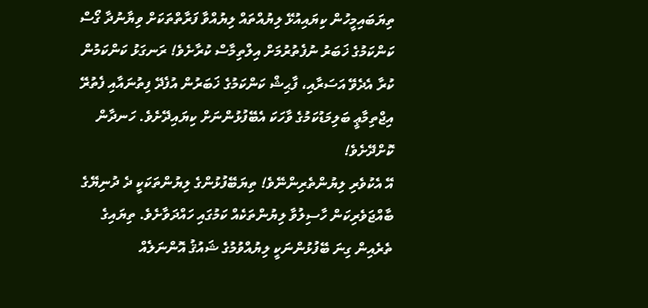ތިޔަބައިމީހުން ކިޔައިއުޅޭ ލިޔުއްތައް ލިޔުއްވާ ފަރާތްތަކަށް ވިޔާނުދާ ގޯސް ކަންކަމުގެ ޚަބަރު ނުފެތުރުމަށް އިލްތިމާސް ކުރާށެވެ! ރަނގަޅު ކަންކަމުން ކުރާ އެދެވޭ އަސަރާއި، ފާޙިޝް ކަންކަމުގެ ޚަބަރުން އުފެދޭ ފިތުނައާއި ފެތުރޭ އިޖްތިމާޢީ ބަލިމަޑުކަމުގެ ވާހަކަ އެބޭފުޅުންނަށް ކިޔައިދޭށެވެ. ހަނދާން ކޮށްދޭށެވެ!
އޭ އެކުވެރި ލިޔުންތެރިންނޭވެ! ތިޔަބޭފުޅުންގެ ލިޔުންތަކަކީ ދެ ދުނިޔޭގެ ބާއްޖަވެރިކަން ހާސިލުވާ ލިޔުންތަކެއް ކަމުގައި ހައްދަވާށެވެ. ތިޔައިގެ ތެރެއިން ގިނަ ބޭފުޅުންނަކީ ލިޔުއްވުމުގެ ޝައުޤު އޮންނަލެއް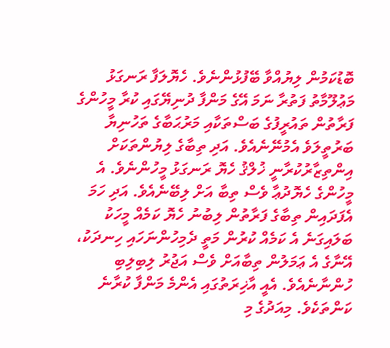ބޮޑުކަމުން ލިޔުއްވާ ބޭފުޅުންނެވެ. ހެޔޮލަފާ ރަނގަޅު މަޢުލޫމާތު ފަތުރާ ނަމަ އޭގެ މަންފާ ދުނިޔޭގައި ކުރާ މީހުންގެ ފަރާތުން ތައުރީފުގެ ބަސްތަކާއި މަރުޙަބާގެ ތަހުނިޔާ ބަރުތީލަވެ އެމުނޭނެއެވެ. އަދި ތިބާގެ ލިޔުންތަކަށް އިންތިޒާރުކުރާނީ ޚުލްޤު ހެޔޮ ރަނގަޅު މީހުންނެވެ. އެ މީހުންގެ ހެޔޮދުޢާ ވެސް ތިބާ އަށް ލިބޭނެއެވެ. އަދި ހަމަ އެފަދައިން ތިބާގެ ފަރާތުން ލިބުނު ހެޔޮ ކަމެއް މީހަކު ބަލައިގަނެ އެ ކަމެއް ކުރުން މަތީ ދެމިހުންނަހައި ހިނދަކު، އޭނާގެ އެ ޢަމަލުން ތިބާއަށް ވެސް އަޖުރު ލިބިލިބި ހުންނާނެއެވެ. އެއީ އާޚިރަތުގައި އެންމެ މަންފާ ކުރާނެ ކަންތަކެވެ. މިއަދުގެ މި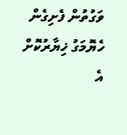ވަގުތުން ފެށިގެން ހެޔޮމަގު ޚިޔާރުކޮށް އެ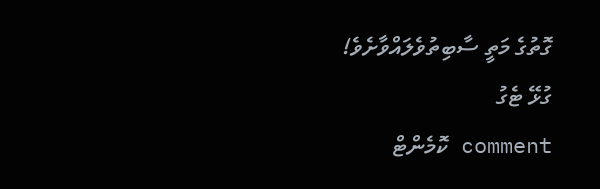ގޮތުގެ މަތީ ސާބިތުވެލައްވާށެވެ!
ގުޅޭ ޓެގު
comment ކޮމެންޓް